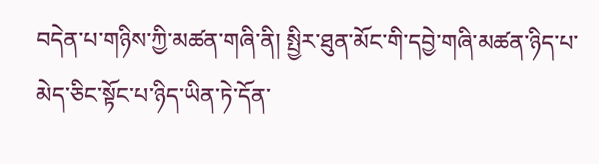བདེན་པ་གཉིས་ཀྱི་མཚན་གཞི་ནི། སྤྱིར་ཐུན་མོང་གི་དབྱེ་གཞི་མཚན་ཉིད་པ་མེད་ཅིང་སྟོང་པ་ཉིད་ཡིན་ཏེ་དོན་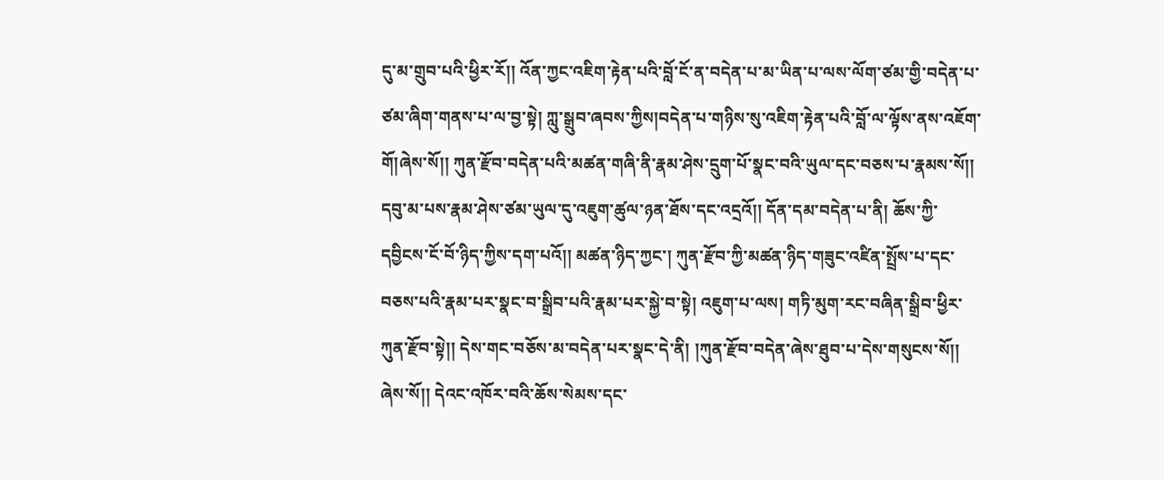དུ་མ་གྲུབ་པའི་ཕྱིར་རོ།། འོན་ཀྱང་འཇིག་རྟེན་པའི་བློ་ངོ་ན་བདེན་པ་མ་ཡིན་པ་ལས་ལོག་ཙམ་གྱི་བདེན་པ་ཙམ་ཞིག་གནས་པ་ལ་བྱ་སྟེ། ཀླུ་སྒྲུབ་ཞབས་ཀྱིས།བདེན་པ་གཉིས་སུ་འཇིག་རྟེན་པའི་བློ་ལ་ལྟོས་ནས་འཇོག་གོ།ཞེས་སོ།། ཀུན་རྫོབ་བདེན་པའི་མཚན་གཞི་ནི་རྣམ་ཤེས་དྲུག་པོ་སྣང་བའི་ཡུལ་དང་བཅས་པ་རྣམས་སོ།། དབུ་མ་པས་རྣམ་ཤེས་ཙམ་ཡུལ་དུ་འཇུག་ཚུལ་ཉན་ཐོས་དང་འདྲའོ།། དོན་དམ་བདེན་པ་ནི། ཆོས་ཀྱི་དབྱིངས་ངོ་བོ་ཉིད་ཀྱིས་དག་པའོ།། མཚན་ཉིད་ཀྱང་། ཀུན་རྫོབ་ཀྱི་མཚན་ཉིད་གཟུང་འཛིན་སྤྲོས་པ་དང་བཅས་པའི་རྣམ་པར་སྣང་བ་སྒྲིབ་པའི་རྣམ་པར་སྐྱེ་བ་སྟེ། འཇུག་པ་ལས། གཏི་མུག་རང་བཞིན་སྒྲིབ་ཕྱིར་ཀུན་རྫོབ་སྟེ།། དེས་གང་བཅོས་མ་བདེན་པར་སྣང་དེ་ནི། །ཀུན་རྫོབ་བདེན་ཞེས་ཐུབ་པ་དེས་གསུངས་སོ།། ཞེས་སོ།། དེའང་འཁོར་བའི་ཆོས་སེམས་དང་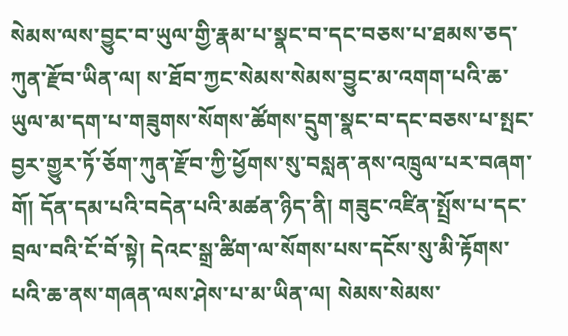སེམས་ལས་བྱུང་བ་ཡུལ་གྱི་རྣམ་པ་སྣང་བ་དང་བཅས་པ་ཐམས་ཅད་ཀུན་རྫོབ་ཡིན་ལ། ས་ཐོབ་ཀྱང་སེམས་སེམས་བྱུང་མ་འགག་པའི་ཆ་ཡུལ་མ་དག་པ་གཟུགས་སོགས་ཚོགས་དྲུག་སྣང་བ་དང་བཅས་པ་སྤང་བྱར་གྱུར་ཏོ་ཅོག་ཀུན་རྫོབ་ཀྱི་ཕྱོགས་སུ་བསླན་ནས་འཁྲུལ་པར་བཞག་གོ། དོན་དམ་པའི་བདེན་པའི་མཚན་ཉིད་ནི། གཟུང་འཛིན་སྤྲོས་པ་དང་བྲལ་བའི་ངོ་བོ་སྟེ། དེའང་སྒྲ་ཚིག་ལ་སོགས་པས་དངོས་སུ་མི་རྟོགས་པའི་ཆ་ནས་གཞན་ལས་ཤེས་པ་མ་ཡིན་ལ། སེམས་སེམས་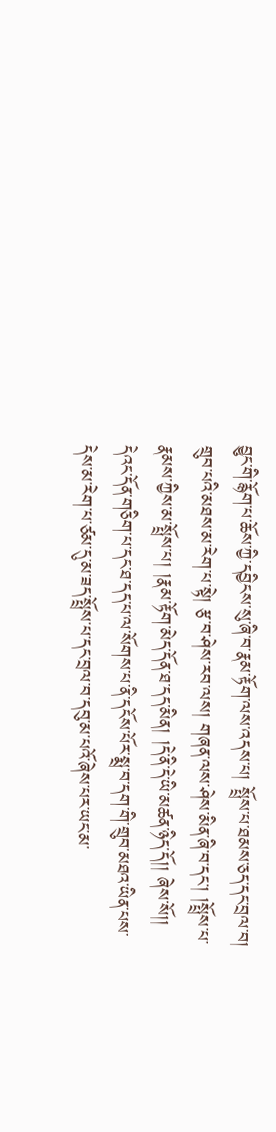བྱུང་གི་རྙོག་པ་ཆོས་ཀྱི་དབྱིངས་སུ་ཞི་བ་རྣམ་རྟོག་ལས་འདས་པ། སྤྲོས་པ་ཐམས་ཅད་དང་བྲལ་བ། གྲུབ་པའི་མཐས་མ་རེག་པ་སྟེ། རྩ་བ་ཤེས་རབ་ལས། གཞན་ལས་ཤེས་མིན་ཞི་བ་དང་། །སྤྲོས་པ་རྣམས་ཀྱིས་མ་སྤྲོས་པ། །རྣམ་རྟོག་མེད་དོན་ཐ་དད་མིན། །དེ་ནི་དེ་ཡི་མཚན་ཉིད་དོ།། ཞེས་སོ།། དེའང་དོན་གཅིག་པ་དང་ཐ་དད་པ་ལ་སོགས་པ་ནི་དངོས་པོར་སྨྲ་བ་དག་གི་གྲུབ་མཐའ་ཡིན་པས་དེས་མ་རེག་པ་ཙམ་དུ་མ་ཟད་སྤྲོས་པ་དང་བྲལ་བ་དབུ་མ་པའོ་ཞེས་པར་ཡང་མ་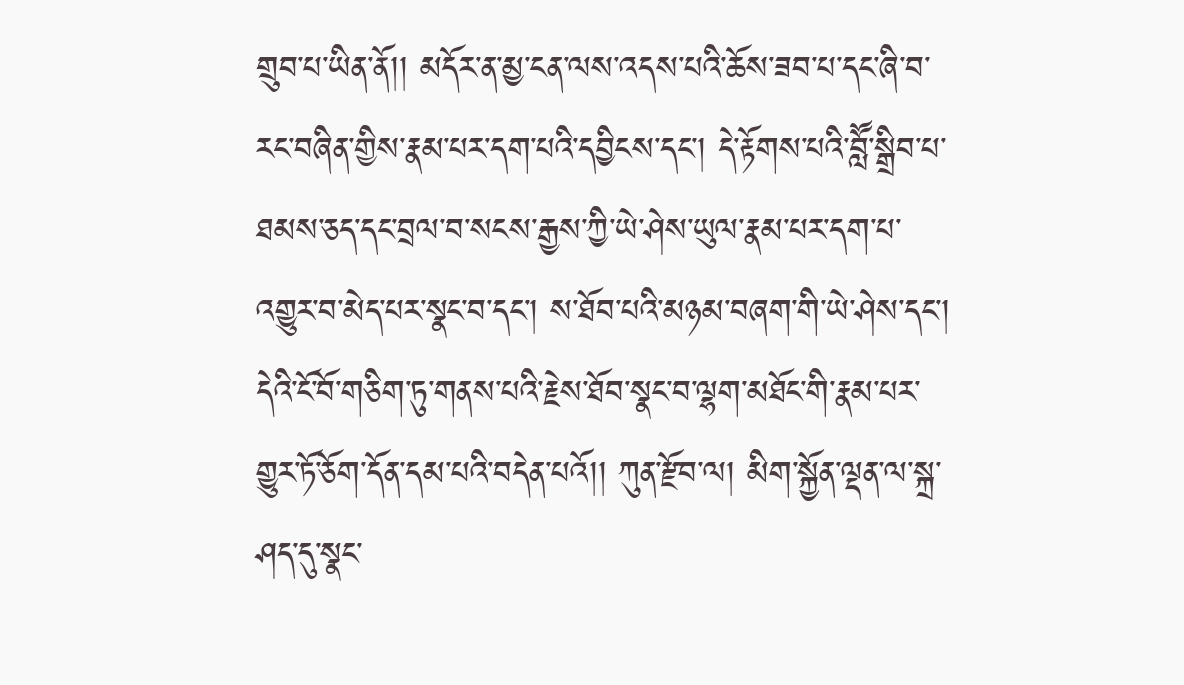གྲུབ་པ་ཡིན་ནོ།། མདོར་ན་མྱ་ངན་ལས་འདས་པའི་ཆོས་ཟབ་པ་དང་ཞི་བ་རང་བཞིན་གྱིས་རྣམ་པར་དག་པའི་དབྱིངས་དང་། དེ་རྟོགས་པའི་བླཽ་སྒྲིབ་པ་ཐམས་ཅད་དང་བྲལ་བ་སངས་རྒྱས་ཀྱི་ཡེ་ཤེས་ཡུལ་རྣམ་པར་དག་པ་འགྱུར་བ་མེད་པར་སྣང་བ་དང་། ས་ཐོབ་པའི་མཉམ་བཞག་གི་ཡེ་ཤེས་དང་། དེའི་ངོ་བོ་གཅིག་ཏུ་གནས་པའི་རྗེས་ཐོབ་སྣང་བ་ལྷག་མཐོང་གི་རྣམ་པར་གྱུར་ཏོ་ཅོག་དོན་དམ་པའི་བདེན་པའོ།། ཀུན་རྫོབ་ལ། མིག་སྐྱོན་ལྡན་ལ་སྐྲ་ཤད་དུ་སྣང་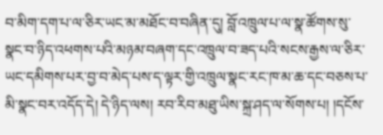བ་མིག་དག་པ་ལ་ཅིར་ཡང་མ་མཐོང་བ་བཞིན་དུ། བློ་འཁྲུལ་པ་ལ་སྣ་ཚོགས་སུ་སྣང་བ་ཉིད་འཕགས་པའི་མཉམ་བཞག་དང་འཁྲུལ་བ་ཟད་པའི་སངས་རྒྱས་ལ་ཅིར་ཡང་དམིགས་པར་བྱ་བ་མེད་པས་ད་ལྟར་གྱི་འཁྲུལ་སྣང་རང་ཁ་མ་ཆ་དང་བཅས་པ་མི་སྣང་བར་འདོད་དེ། དེ་ཉིད་ལས། རབ་རིབ་མཐུ་ཡིས་སྐྲ་ཤད་ལ་སོགས་པ། །དངོས་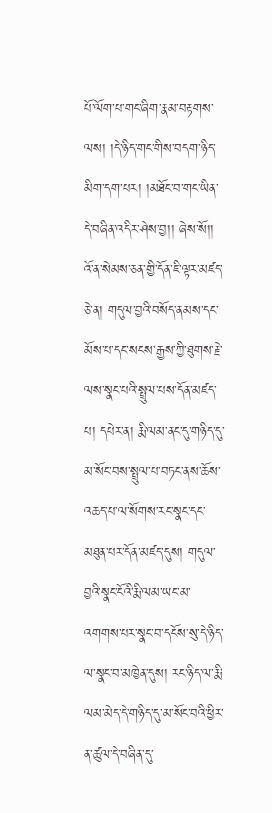པོ་ལོག་པ་གང་ཞིག་རྣམ་བརྟགས་ལས། །དེ་ཉིད་གང་གིས་བདག་ཉིད་མིག་དག་པར། །མཐོང་བ་གང་ཡིན་དེ་བཞིན་འདིར་ཤེས་བྱ།། ཞེས་སོ།། འོ་ན་སེམས་ཅན་གྱི་དོན་ཇི་ལྟར་མཛད་ཅེ་ན། གདུལ་བྱའི་བསོད་ནམས་དང་མོས་པ་དང་སངས་རྒྱས་ཀྱི་ཐུགས་རྗེ་ལས་སྣང་པའི་སྤྲུལ་པས་དོན་མཛད་པ། དཔེར་ན། རྨི་ལམ་ནང་དུ་གཉིད་དུ་མ་སོང་བས་སྤྲུལ་པ་བཏང་ནས་ཆོས་འཆད་པ་ལ་སོགས་རང་སྣང་དང་མཐུན་པར་དོན་མཛད་དུས། གདུལ་བྱའི་སྣང་ངོའི་རྨི་ལམ་ཡང་མ་འགགས་པར་སྣང་བ་དངོས་སུ་དེ་ཉིད་ལ་སྣང་བ་མཁྱེན་དུས། རང་ཉིད་ལ་རྨི་ལམ་མེད་དེ་གཉིད་དུ་མ་སོང་བའི་ཕྱིར་ན་ཚུལ་དེ་བཞིན་དུ་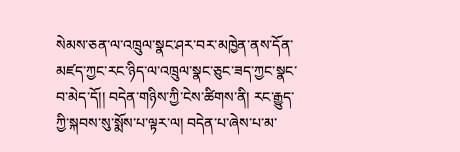སེམས་ཅན་ལ་འཁྲུལ་སྣང་ཤར་བར་མཁྱེན་ནས་དོན་མཛད་ཀྱང་རང་ཉིད་ལ་འཁྲུལ་སྣང་ཅུང་ཟད་ཀྱང་སྣང་བ་མེད་དོ།། བདེན་གཉིས་ཀྱི་ངེས་ཚིགས་ནི། རང་རྒྱུད་ཀྱི་སྐབས་སུ་སྨོས་པ་ལྟར་ལ། བདེན་པ་ཞེས་པ་མ་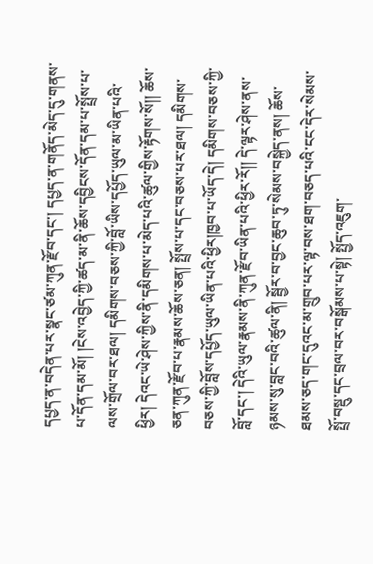དཔྱད་ན་བདེན་པར་སྣང་ཙམ་ཀུན་རྫོབ་དང་། དཔྱད་ན་གནོད་མེད་དུ་གནས་པ་དོན་དམ་མོ། །ངེས་འབྱེད་ཀྱི་ཚད་མ་ནི་ཆོས་དབྱིངས་དོན་དམ་པ་སྤྲོས་པ་ལས་གྲོལ་བར་ཐལ། དམིགས་བཅས་ཀྱི་བློ་ཡིས་དཔྱོད་ཡུལ་མ་ཡིན་པའི་ཕྱིར། དེའང་ཡེ་ཤེས་ཀྱིས་ནི་དམིགས་པ་མེད་པའི་ཚུལ་གྱིས་རྟོགས་སོ།། ཆོས་ཅན་ཀུན་རྫོབ་པ་རྣམས་ཆོས་ཅན། སྤྲོས་པ་དང་བཅས་པར་ཐལ། དམིགས་བཅས་ཀྱི་བློས་དཔྱོད་ཡུལ་ཡིན་པའི་ཕྱིར།ཁྱབ་པ་ཡོད་དེ། དམིགས་བཅས་ཀྱི་བློ་དང་། དེའི་ཡུལ་རྣམས་ནི་ཀུན་རྫོབ་ཡིན་པའི་ཕྱིར་རོ།། དེ་ལྟར་ཤེས་ནས་ཉམས་སུ་བླང་བའི་ཚུལ་ནི། སྦྱོར་བ་བྱང་ཆུབ་ཏུ་སེམས་བསྐྱེད་ནས། ཆོས་ཐམས་ཅད་གང་དུའང་མ་གྲུབ་པར་ལྟ་བས་ཐག་བཅད་པའི་ངང་དེར་སེམས་སྤྲོ་བསྡུ་དང་བྲལ་བར་བསྒོམས་པ་སྟེ། སྤྱོད་འཇུག་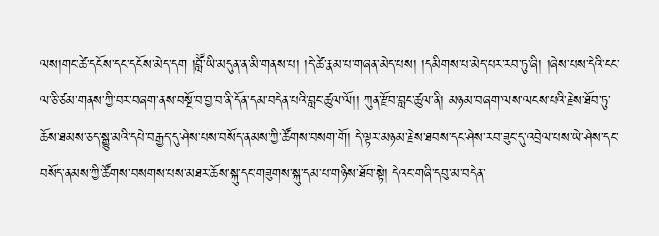ལས།གང་ཚེ་དངོས་དང་དངོས་མེད་དག །བླཽ་ཡི་མདུན་ན་མི་གནས་པ། །དེ་ཚེ་རྣམ་པ་གཞན་མེད་པས། །དམིགས་པ་མེད་པར་རབ་ཏུ་ཞི། །ཞེས་པས་དེའི་ངང་ལ་ཅི་ཙམ་གནས་ཀྱི་བར་བཞག་ནས་བསྔོ་བ་བྱ་བ་ནི་དོན་དམ་བདེན་པའི་བླང་ཚུལ་ལོ།། ཀུན་རྫོབ་བླང་ཚུལ་ནི། མཉམ་བཞག་ལས་ལངས་པའི་རྗེས་ཐོབ་ཏུ་ཆོས་ཐམས་ཅད་སྒྱུ་མའི་དཔེ་བརྒྱད་དུ་ཤེས་པས་བསོད་ནམས་ཀྱི་ཚོགས་བསག་གོ། དེ་ལྟར་མཉམ་རྗེས་ཐབས་དང་ཤེས་རབ་ཟུང་དུ་འབྲེལ་པས་ཡེ་ཤེས་དང་བསོད་ནམས་ཀྱི་ཚོགས་བསགས་པས་མཐར་ཆོས་སྐུ་དང་གཟུགས་སྐུ་དམ་པ་གཉིས་ཐོབ་སྟེ། དེའང་གཞི་དབུ་མ་བདེན་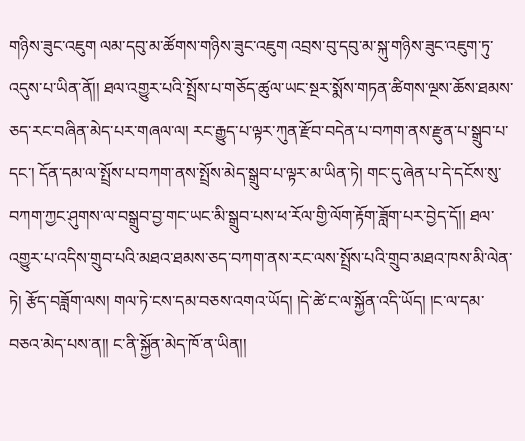གཉིས་ཟུང་འཇུག ལམ་དབུ་མ་ཚོགས་གཉིས་ཟུང་འཇུག འབྲས་བུ་དབུ་མ་སྐུ་གཉིས་ཟུང་འཇུག་ཏུ་འདུས་པ་ཡིན་ནོ།། ཐལ་འགྱུར་པའི་སྤྲོས་པ་གཅོད་ཚུལ་ཡང་སྔར་སྨོས་གཏན་ཚིགས་ལྔས་ཆོས་ཐམས་ཅད་རང་བཞིན་མེད་པར་གཞལ་ལ། རང་རྒྱུད་པ་ལྟར་ཀུན་རྫོབ་བདེན་པ་བཀག་ནས་རྫུན་པ་སྒྲུབ་པ་དང་། དོན་དམ་ལ་སྤྲོས་པ་བཀག་ནས་སྤྲོས་མེད་སྒྲུབ་པ་ལྟར་མ་ཡིན་ཏེ། གང་དུ་ཞེན་པ་དེ་དངོས་སུ་བཀག་ཀྱང་ཤུགས་ལ་བསྒྲུབ་བྱ་གང་ཡང་མི་སྒྲུབ་པས་ཕ་རོལ་གྱི་ལོག་རྟོག་ཟློག་པར་བྱེད་དོ།། ཐལ་འགྱུར་པ་འདིས་གྲུབ་པའི་མཐའ་ཐམས་ཅད་བཀག་ནས་རང་ལས་སྤྲོས་པའི་གྲུབ་མཐའ་ཁས་མི་ལེན་ཏེ། རྩོད་བཟློག་ལས། གལ་ཏེ་ངས་དམ་བཅས་འགའ་ཡོད། །དེ་ཚེ་ང་ལ་སྐྱོན་འདི་ཡོད། །ང་ལ་དམ་བཅའ་མེད་པས་ན།། ང་ནི་སྐྱོན་མེད་ཁོ་ན་ཡིན།།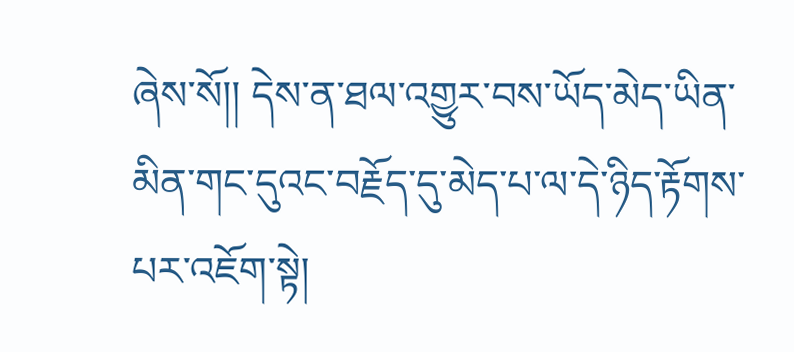ཞེས་སོ།། དེས་ན་ཐལ་འགྱུར་བས་ཡོད་མེད་ཡིན་མིན་གང་དུའང་བརྗོད་དུ་མེད་པ་ལ་དེ་ཉིད་རྟོགས་པར་འཇོག་སྟེ།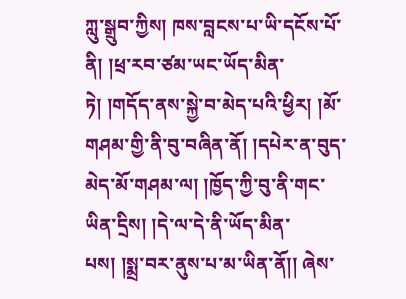ཀླུ་སྒྲུབ་ཀྱིས། ཁས་བླངས་པ་ཡི་དངོས་པོ་ནི། །ཕྲ་རབ་ཙམ་ཡང་ཡོད་མིན་ཏེ། །གདོད་ནས་སྐྱེ་བ་མེད་པའི་ཕྱིར། །མོ་གཤམ་གྱི་ནི་བུ་བཞིན་ནོ། །དཔེར་ན་བུད་མེད་མོ་གཤམ་ལ། །ཁྱོད་ཀྱི་བུ་ནི་གང་ཡིན་དྲིས། །དེ་ལ་དེ་ནི་ཡོད་མིན་པས། །སྨྲ་བར་ནུས་པ་མ་ཡིན་ནོ།། ཞེས་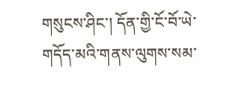གསུངས་ཤིང་། དོན་གྱི་ངོ་བོ་ཡེ་གདོད་མའི་གནས་ལུགས་སམ་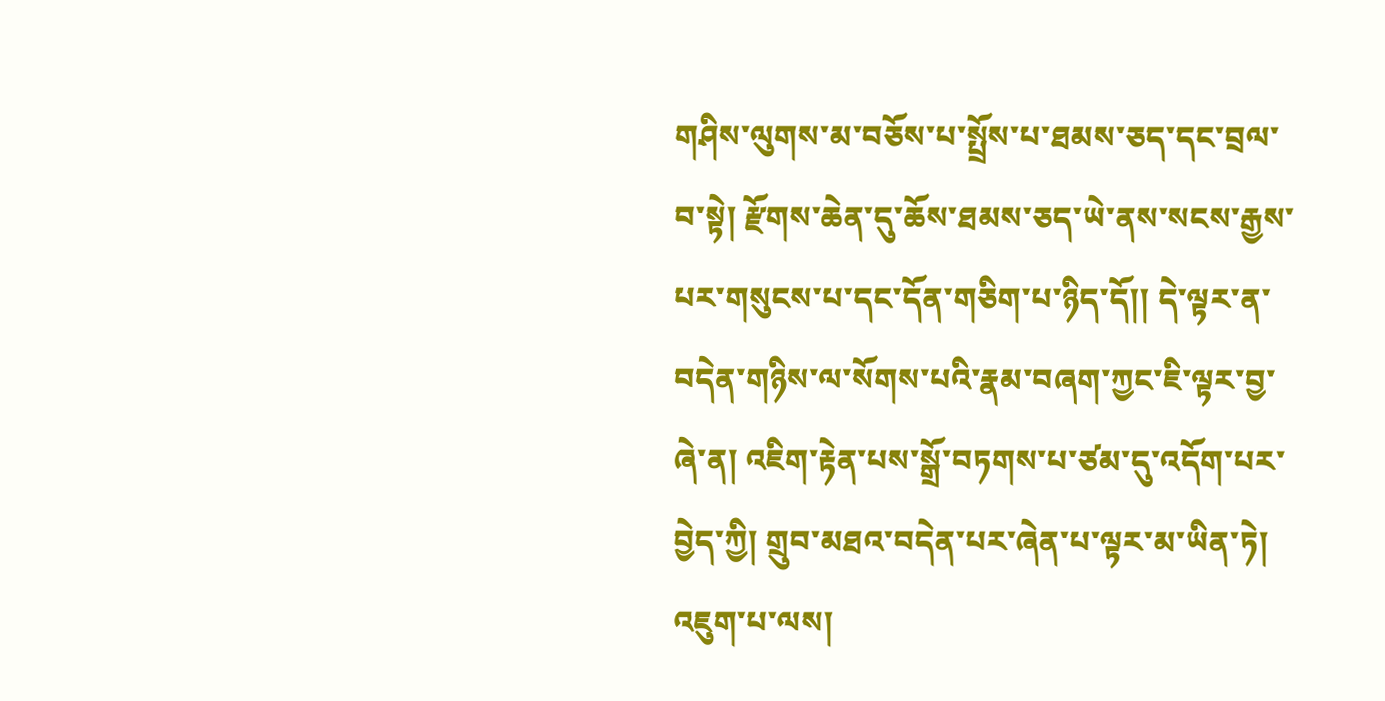གཤིས་ལུགས་མ་བཅོས་པ་སྤྲོས་པ་ཐམས་ཅད་དང་བྲལ་བ་སྟེ། རྫོགས་ཆེན་དུ་ཆོས་ཐམས་ཅད་ཡེ་ནས་སངས་རྒྱས་པར་གསུངས་པ་དང་དོན་གཅིག་པ་ཉིད་དོ།། དེ་ལྟར་ན་བདེན་གཉིས་ལ་སོགས་པའི་རྣམ་བཞག་ཀྱང་ཇི་ལྟར་བྱ་ཞེ་ན། འཇིག་རྟེན་པས་སྒྲོ་བཏགས་པ་ཙམ་དུ་འདོག་པར་བྱེད་ཀྱི། གྲུབ་མཐའ་བདེན་པར་ཞེན་པ་ལྟར་མ་ཡིན་ཏེ། འཇུག་པ་ལས།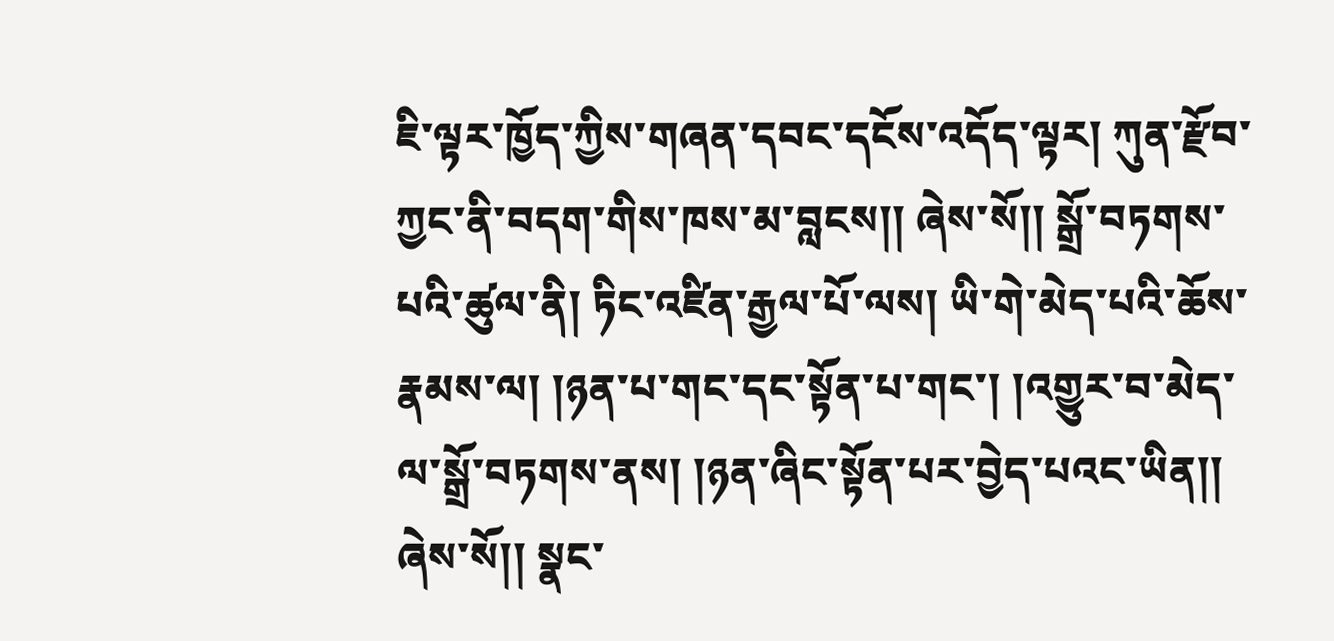ཇི་ལྟར་ཁྱོད་ཀྱིས་གཞན་དབང་དངོས་འདོད་ལྟར། ཀུན་རྫོབ་ཀྱང་ནི་བདག་གིས་ཁས་མ་བླངས།། ཞེས་སོ།། སྒྲོ་བཏགས་པའི་ཚུལ་ནི། ཏིང་འཛིན་རྒྱལ་པོ་ལས། ཡི་གེ་མེད་པའི་ཆོས་རྣམས་ལ། །ཉན་པ་གང་དང་སྟོན་པ་གང་། །འགྱུར་བ་མེད་ལ་སྒྲོ་བཏགས་ནས། །ཉན་ཞིང་སྟོན་པར་བྱེད་པའང་ཡིན།། ཞེས་སོ།། སྣང་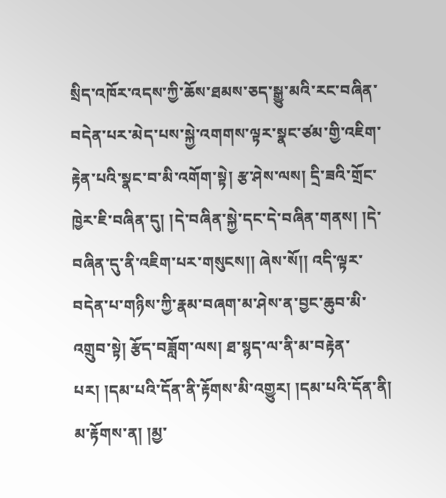སྲིད་འཁོར་འདས་ཀྱི་ཆོས་ཐམས་ཅད་སྒྱུ་མའི་རང་བཞིན་བདེན་པར་མེད་པས་སྐྱེ་འགགས་ལྟར་སྣང་ཙམ་གྱི་འཇིག་རྟེན་པའི་སྣང་བ་མི་འགོག་སྟེ། རྩ་ཤེས་ལས། དྲི་ཟའི་གྲོང་ཁྱེར་ཇི་བཞིན་དུ། །དེ་བཞིན་སྐྱེ་དང་དེ་བཞིན་གནས། །དེ་བཞིན་དུ་ནི་འཇིག་པར་གསུངས།། ཞེས་སོ།། འདི་ལྟར་བདེན་པ་གཉིས་ཀྱི་རྣམ་བཞག་མ་ཤེས་ན་བྱང་ཆུབ་མི་འགྲུབ་སྟེ། རྩོད་བཟློག་ལས། ཐ་སྙད་ལ་ནི་མ་བརྟེན་པར། །དམ་པའི་དོན་ནི་རྟོགས་མི་འགྱུར། །དམ་པའི་དོན་ནི། མ་རྟོགས་ན། །མྱ་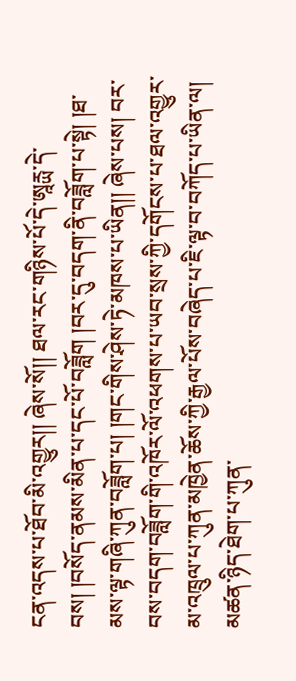ངན་འདས་པ་ཐོབ་མི་འགྱུར།། ཞེས་སོ།། ཐལ་རང་གཉིས་པོ་དེ་ཨཱརྻ་དེ་བས། །བསོད་ནམས་མིན་པ་དང་པོ་བཟློག །བར་དུ་བདག་ནི་བཟློག་པ་སྟེ། །ཐ་མས་ལྟ་གཞི་ཀུན་བཟློག་པ། །གང་གིས་ཤེས་ཏེ་མཁས་པ་ཡིན།། ཞེས་པས། བར་བས་བདག་བཟློག་གི་འཁོར་ལོ་འཕགས་པ་ཡབ་སྲས་ཀྱི་དགོངས་པ་ཐལ་འགྱུར་མ་འཁྲུལ་པ་ཀུན་མཁྱེན་ཆོས་ཀྱི་རྒྱལ་པོས་བཞེད་པ་ཇི་ལྟ་བ་བཀོད་པ་ཡིན་ལ། མཚན་ཉིད་ཐེག་པ་ཀུན་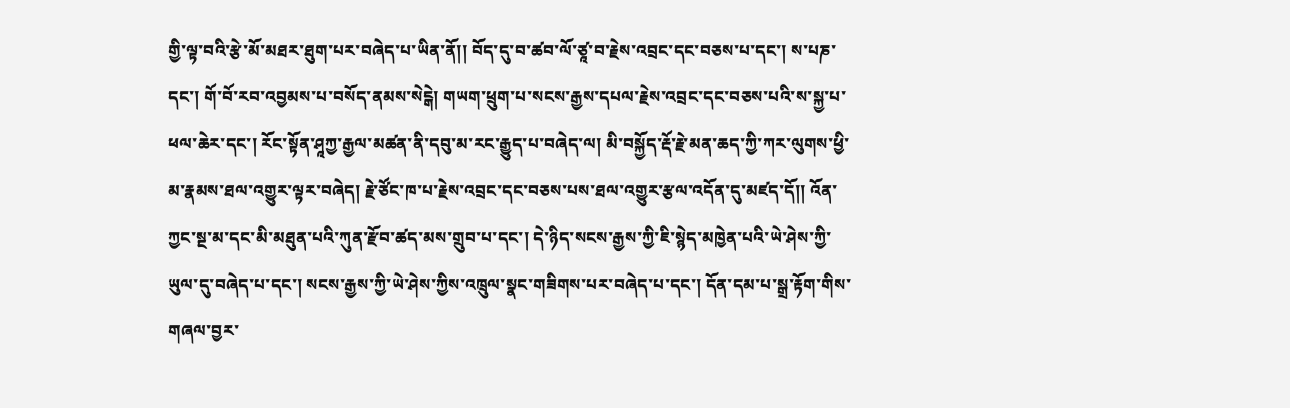གྱི་ལྟ་བའི་རྩེ་མོ་མཐར་ཐུག་པར་བཞེད་པ་ཡིན་ནོ།། བོད་དུ་བ་ཚབ་ལོ་ཙཱ་བ་རྗེས་འབྲང་དང་བཅས་པ་དང་། ས་པཎ་དང་། གོ་བོ་རབ་འབྱམས་པ་བསོད་ནམས་སེངྒེ། གཡག་ཕྲུག་པ་སངས་རྒྱས་དཔལ་རྗེས་འབྲང་དང་བཅས་པའི་ས་སྐྱ་པ་ཕལ་ཆེར་དང་། རོང་སྟོན་ཤཱཀྱ་རྒྱལ་མཚན་ནི་དབུ་མ་རང་རྒྱུད་པ་བཞེད་ལ། མི་བསྐྱོད་རྡོ་རྗེ་མན་ཆད་ཀྱི་ཀར་ལུགས་ཕྱི་མ་རྣམས་ཐལ་འགྱུར་ལྟར་བཞེད། རྗེ་ཙོང་ཁ་པ་རྗེས་འབྲང་དང་བཅས་པས་ཐལ་འགྱུར་རྩལ་འདོན་དུ་མཛད་དོ།། འོན་ཀྱང་སྔ་མ་དང་མི་མཐུན་པའི་ཀུན་རྫོབ་ཚད་མས་གྲུབ་པ་དང་། དེ་ཉིད་སངས་རྒྱས་ཀྱི་ཇི་སྙེད་མཁྱེན་པའི་ཡེ་ཤེས་ཀྱི་ཡུལ་དུ་བཞེད་པ་དང་། སངས་རྒྱས་ཀྱི་ཡེ་ཤེས་ཀྱིས་འཁྲུལ་སྣང་གཟིགས་པར་བཞེད་པ་དང་། དོན་དམ་པ་སྒྲ་རྟོག་གིས་གཞལ་བྱར་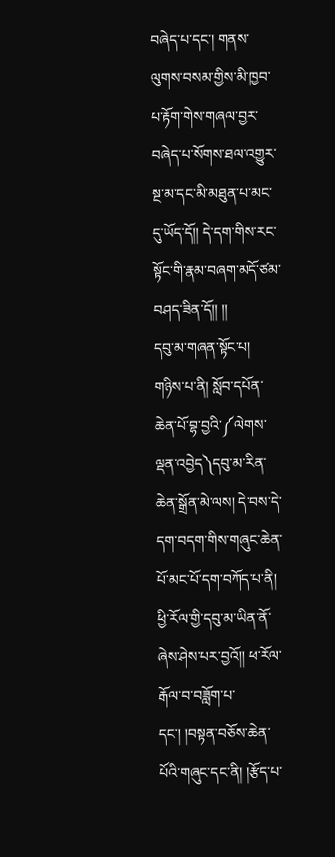བཞེད་པ་དང་། གནས་ལུགས་བསམ་གྱིས་མི་ཁྱབ་པ་རྟོག་གེས་གཞལ་བྱར་བཞེད་པ་སོགས་ཐལ་འགྱུར་སྔ་མ་དང་མི་མཐུན་པ་མང་དུ་ཡོད་དོ།། དེ་དག་གིས་རང་སྟོང་གི་རྣམ་བཞག་མདོ་ཙམ་བཤད་ཟིན་དོ།། །།
དབུ་མ་གཞན་སྟོང་པ།
གཉིས་པ་ནི། སློབ་དཔོན་ཆེན་པོ་བྷ་བྱའི་༼ལེགས་ལྡན་འབྱེད༽དབུ་མ་རིན་ཆེན་སྒྲོན་མེ་ལས། དེ་བས་དེ་དག་བདག་གིས་གཞུང་ཆེན་པོ་མང་པོ་དག་བཀོད་པ་ནི། ཕྱི་རོལ་གྱི་དབུ་མ་ཡིན་ནོ་ཞེས་ཤེས་པར་བྱའོ།། ཕ་རོལ་རྒོལ་བ་བཟློག་པ་དང་། །བསྟན་བཅོས་ཆེན་པོའི་གཞུང་དང་ནི། །རྩོད་པ་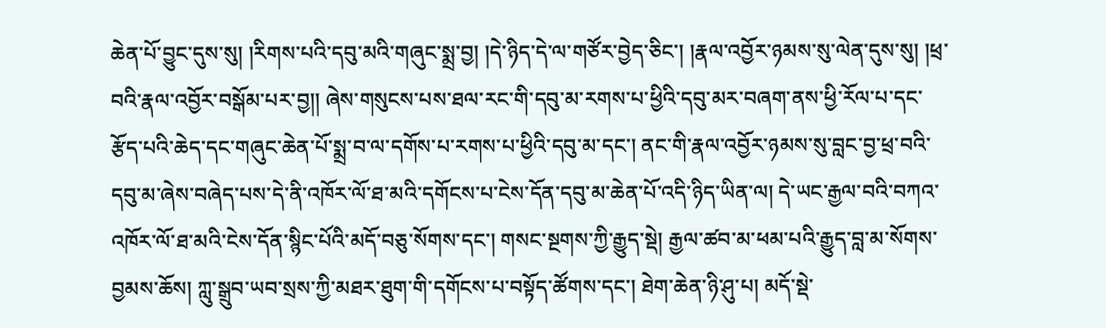ཆེན་པོ་བྱུང་དུས་སུ། །རིགས་པའི་དབུ་མའི་གཞུང་སྨྲ་བྱ། །དེ་ཉིད་དེ་ལ་གཙོར་བྱེད་ཅིང་། །རྣལ་འབྱོར་ཉམས་སུ་ལེན་དུས་སུ། །ཕྲ་བའི་རྣལ་འབྱོར་བསྒོམ་པར་བྱ།། ཞེས་གསུངས་པས་ཐལ་རང་གི་དབུ་མ་རགས་པ་ཕྱིའི་དབུ་མར་བཞག་ནས་ཕྱི་རོལ་པ་དང་རྩོད་པའི་ཆེད་དང་གཞུང་ཆེན་པོ་སྨྲ་བ་ལ་དགོས་པ་རགས་པ་ཕྱིའི་དབུ་མ་དང་། ནང་གི་རྣལ་འབྱོར་ཉམས་སུ་བླང་བྱ་ཕྲ་བའི་དབུ་མ་ཞེས་བཞེད་པས་དེ་ནི་འཁོར་ལོ་ཐ་མའི་དགོངས་པ་ངེས་དོན་དབུ་མ་ཆེན་པོ་འདི་ཉིད་ཡིན་ལ། དེ་ཡང་རྒྱལ་བའི་བཀའ་འཁོར་ལོ་ཐ་མའི་ངེས་དོན་སྙིང་པོའི་མདོ་བཅུ་སོགས་དང་། གསང་སྔགས་ཀྱི་རྒྱུད་སྡེ། རྒྱལ་ཚབ་མ་ཕམ་པའི་རྒྱུད་བླ་མ་སོགས་བྱམས་ཆོས། ཀླུ་སྒྲུབ་ཡབ་སྲས་ཀྱི་མཐར་ཐུག་གི་དགོངས་པ་བསྟོད་ཚོགས་དང་། ཐེག་ཆེན་ཉི་ཤུ་པ། མདོ་སྡེ་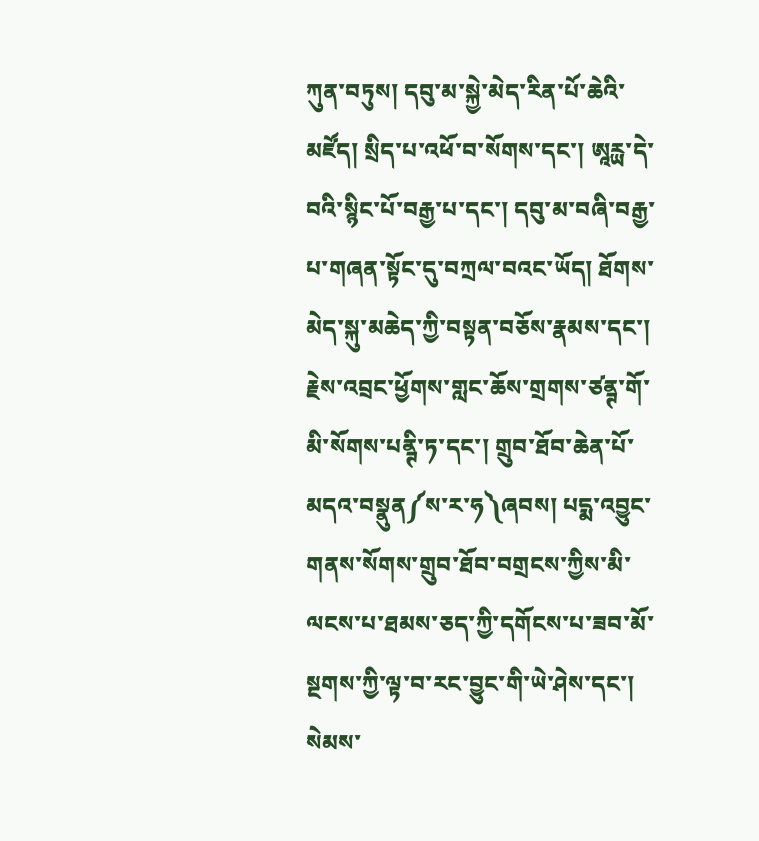ཀུན་བཏུས། དབུ་མ་སྐྱེ་མེད་རིན་པོ་ཆེའི་མཛོད། སྲིད་པ་འཕོ་བ་སོགས་དང་། ཨཱརྻ་དེ་བའི་སྙིང་པོ་བརྒྱ་པ་དང་། དབུ་མ་བཞི་བརྒྱ་པ་གཞན་སྟོང་དུ་བཀྲལ་བའང་ཡོད། ཐོགས་མེད་སྐུ་མཆེད་ཀྱི་བསྟན་བཅོས་རྣམས་དང་། རྗེས་འབྲང་ཕྱོགས་གླང་ཆོས་གྲགས་ཙནྚ་གོ་མི་སོགས་པནྚི་ཏ་དང་། གྲུབ་ཐོབ་ཆེན་པོ་མདའ་བསྣུན༼ས་ར་ཧ༽ཞབས། པདྨ་འབྱུང་གནས་སོགས་གྲུབ་ཐོབ་བགྲངས་ཀྱིས་མི་ལངས་པ་ཐམས་ཅད་ཀྱི་དགོངས་པ་ཟབ་མོ་སྔགས་ཀྱི་ལྟ་བ་རང་བྱུང་གི་ཡེ་ཤེས་དང་། སེམས་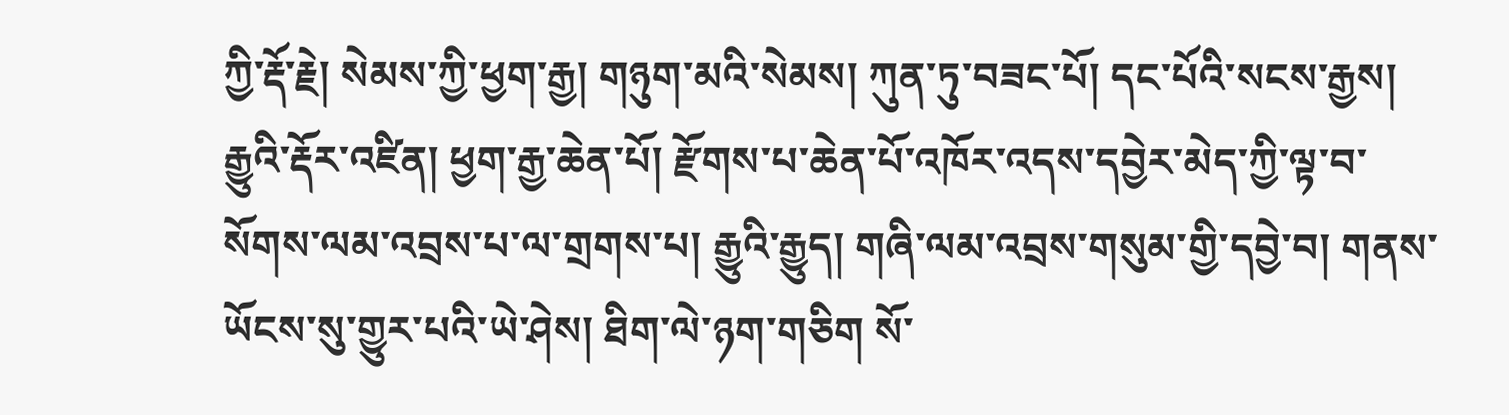ཀྱི་རྡོ་རྗེ། སེམས་ཀྱི་ཕྱག་རྒྱ། གཉུག་མའི་སེམས། ཀུན་ཏུ་བཟང་པོ། དང་པོའི་སངས་རྒྱས། རྒྱུའི་རྡོར་འཛིན། ཕྱག་རྒྱ་ཆེན་པོ། རྫོགས་པ་ཆེན་པོ་འཁོར་འདས་དབྱེར་མེད་ཀྱི་ལྟ་བ་སོགས་ལམ་འབྲས་པ་ལ་གྲགས་པ། རྒྱུའི་རྒྱུད། གཞི་ལམ་འབྲས་གསུམ་གྱི་དབྱེ་བ། གནས་ཡོངས་སུ་གྱུར་པའི་ཡེ་ཤེས། ཐིག་ལེ་ཉག་གཅིག སོ་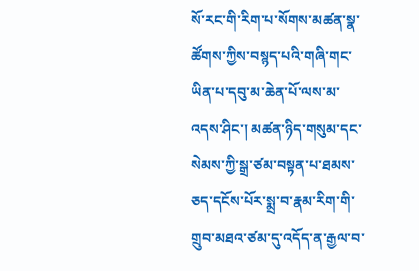སོ་རང་གི་རིག་པ་སོགས་མཚན་སྣ་ཚོགས་ཀྱིས་བསྙད་པའི་གཞི་གང་ཡིན་པ་དབུ་མ་ཆེན་པོ་ལས་མ་འདས་ཤིང་། མཚན་ཉིད་གསུམ་དང་སེམས་ཀྱི་སྒྲ་ཙམ་བསྟན་པ་ཐམས་ཅད་དངོས་པོར་སྨྲ་བ་རྣམ་རིག་གི་གྲུབ་མཐའ་ཙམ་དུ་འདོད་ན་རྒྱལ་བ་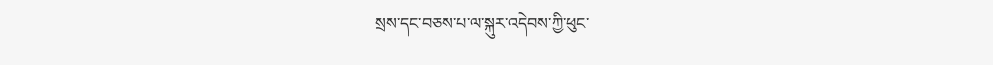སྲས་དང་བཅས་པ་ལ་སྐུར་འདེབས་ཀྱི་ཕུང་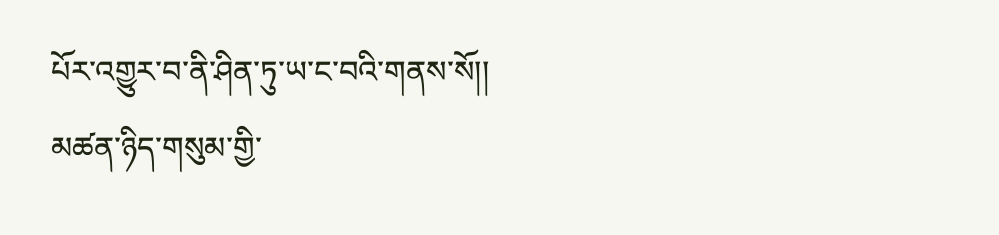པོར་འགྱུར་བ་ནི་ཤིན་ཏུ་ཡ་ང་བའི་གནས་སོ།།
མཚན་ཉིད་གསུམ་གྱི་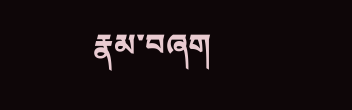རྣམ་བཞག